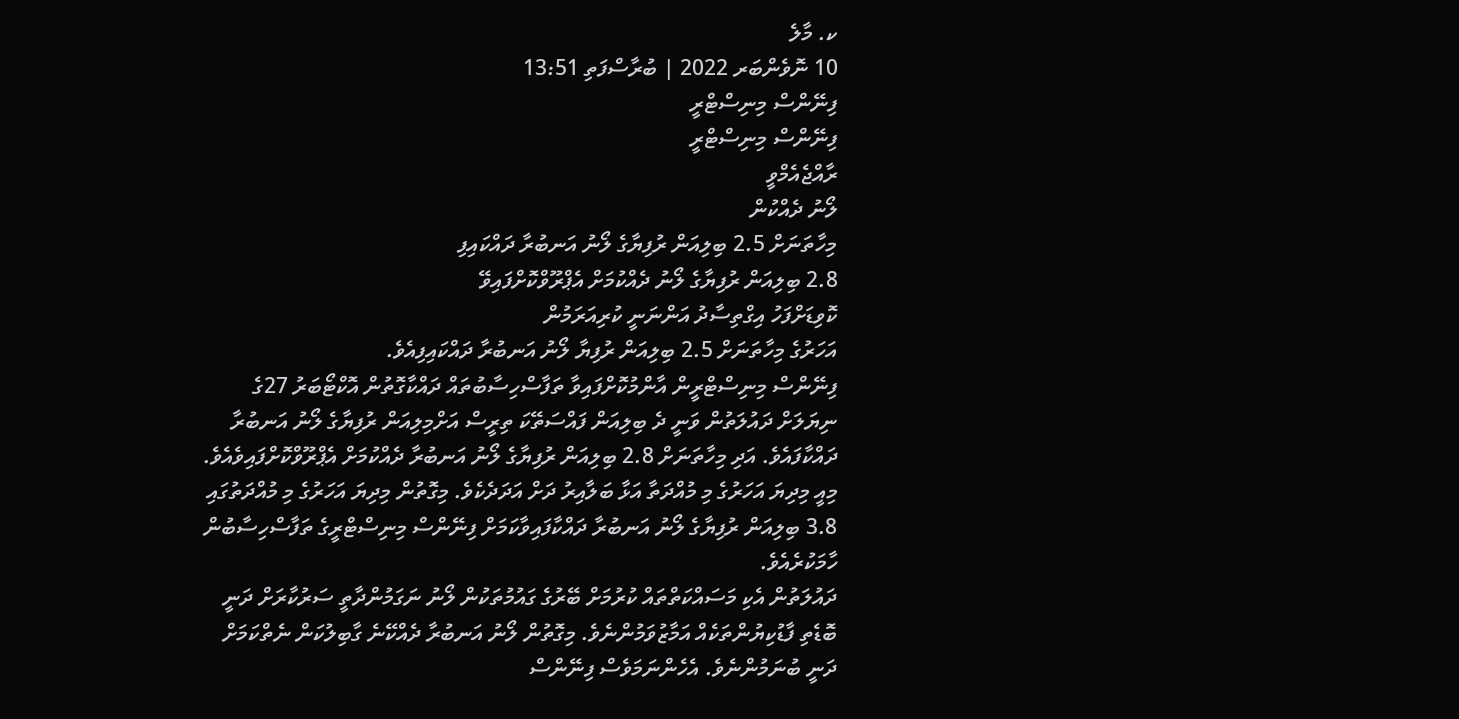ކ. މާލެ
10 ނޮވެންބަރ 2022 | ބުރާސްފަތި 13:51
ފިނޭންސް މިނިސްޓްރީ
ފިނޭންސް މިނިސްޓްރީ
ރާއްޖެއެމްވީ
ލޯނު ދެއްކުން
މިހާތަނަށް 2.5 ބިލިއަން ރުފިޔާގެ ލޯނު އަނބުރާ ދައްކައިފި
2.8 ބިލިއަން ރުފިޔާގެ ލޯނު ދެއްކުމަށް އެޕްރޫވްކޮށްފައިވޭ
ކޮވިޑަށްފަހު އިގްތިސާދު އަންނަނީ ކުރިއަރަމުން
އަހަރުގެ މިހާތަނަށް 2.5 ބިލިއަން ރުފިޔާ ލޯނު އަނބުރާ ދައްކައިފިއެވެ.
ފިނޭންސް މިނިސްޓްރީން އާންމުކޮށްފައިވާ ތަފާސްހިސާބުތައް ދައްކާގޮތުން އޮކްޓޯބަރު 27ގެ ނިޔަލަށް ދައުލަތުން ވަނީ ދެ ބިލިއަން ފައްސަތޭކަ ތިރީސް އަށްމިލިއަން ރުފިޔާގެ ލޯނު އަނބުރާ ދައްކާފައެވެ. އަދި މިހާތަނަށް 2.8 ބިލިއަން ރުފިޔާގެ ލޯނު އަނބުރާ ދެއްކުމަށް އެޕްރޫވްކޮށްފައިވެއެވެ. މިއީ މިދިޔަ އަހަރުގެ މި މުއްދަތާ އަޅާ ބަލާއިރު ދަށް އަދަދެކެވެ. މިގޮތުން މިދިޔަ އަހަރުގެ މި މުއްދަތުގައި 3.8 ބިލިއަން ރުފިޔާގެ ލޯނު އަނބުރާ ދައްކާފައިވާކަމަށް ފިނޭންސް މިނިސްޓްރީގެ ތަފާސްހިސާބުން ހާމަކުރެއެވެ.
ދައުލަތުން އެކި މަސައްކަތްތައް ކުރުމަށް ބޭރުގެ ގައުމުތަކުން ލޯނު ނަގަމުންދާތީ ސަރުކާރަށް ދަނީ ބޮޑެތި ފާޑުކިޔުންތަކެއް އަމާޒުވަމުންނެވެ. މިގޮތުން ލޯނު އަނބުރާ ދެއްކޭނެ ގާބިލުކަން ނެތްކަމަށް ދަނީ ބުނަމުންނެވެ. އެހެންނަމަވެސް ފިނޭންސް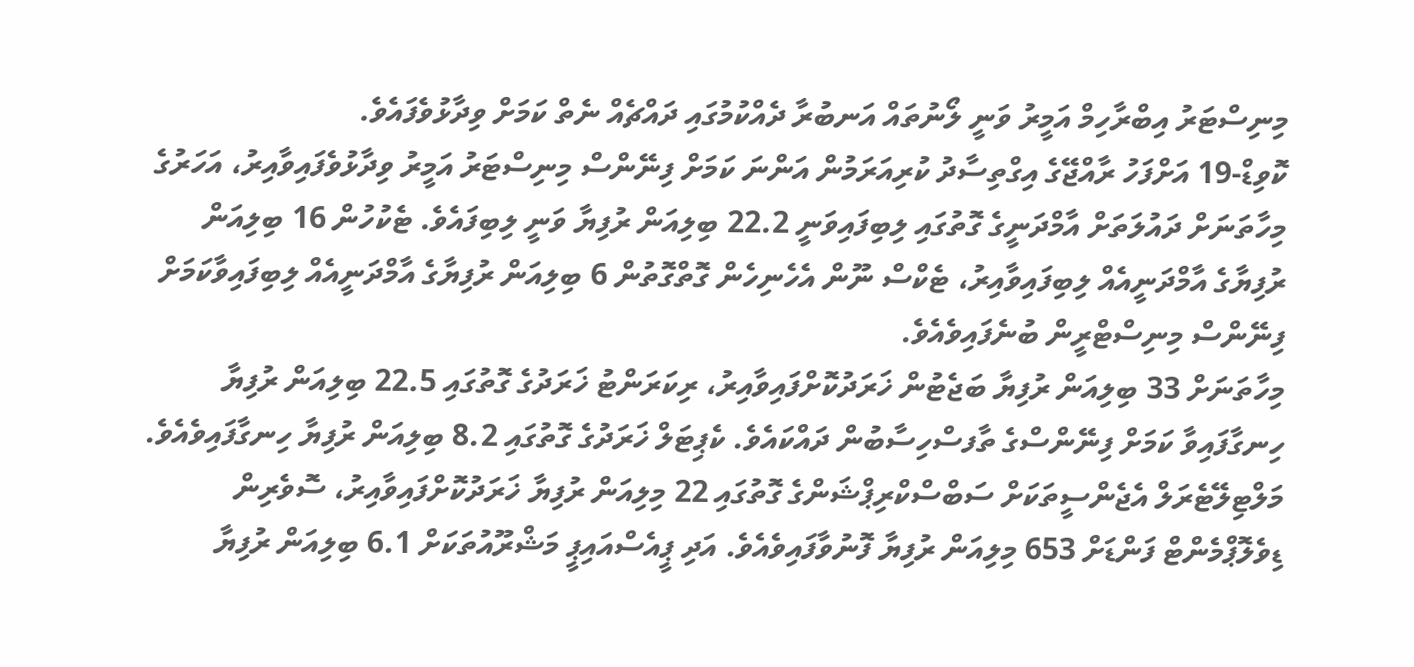މިނިސްޓަރު އިބްރާހިމް އަމީރު ވަނީ ލޯނުތައް އަނބުރާ ދެއްކުމުގައި ދައްޗެއް ނެތް ކަމަށް ވިދާޅުވެފައެވެ.
ކޮވިޑް-19 އަށްފަހު ރާއްޖޭގެ އިގްތިސާދު ކުރިއަރަމުން އަންނަ ކަމަށް ފިނޭންސް މިނިސްޓަރު އަމީރު ވިދާޅުވެފައިވާއިރު، އަހަރުގެ މިހާތަނަށް ދައުލަތަށް އާމްދަނީގެ ގޮތުގައި ލިބިފައިވަނީ 22.2 ބިލިއަން ރުފިޔާ ވަނީ ލިބިފައެވެ. ޓެކުހުން 16 ބިލިއަން ރުފިޔާގެ އާމްދަނީއެއް ލިބިފައިވާއިރު، ޓެކްސް ނޫން އެހެނިހެން ގޮތްގޮތުން 6 ބިލިއަން ރުފިޔާގެ އާމްދަނީއެއް ލިބިފައިވާކަމަށް ފިނޭންސް މިނިސްޓްރީން ބުނެފައިވެއެވެ.
މިހާތަނަށް 33 ބިލިއަން ރުފިޔާ ބަޖެޓުން ޚަރަދުކޮށްފައިވާއިރު، ރިކަރަންޓު ޚަރަދުގެ ގޮތުގައި 22.5 ބިލިއަން ރުފިޔާ ހިނގާފައިވާ ކަމަށް ފިނޭންސްގެ ތާފސްހިސާބުން ދައްކައެވެ. ކެޕިޓަލް ޚަރަދުގެ ގޮތުގައި 8.2 ބިލިއަން ރުފިޔާ ހިނގާފައިވެއެވެ. މަލްޓިލޭޓެރަލް އެޖެންސީތަކަށް ސަބްސްކްރިޕްޝަންގެ ގޮތުގައި 22 މިލިއަން ރުފިޔާ ޚަރަދުކޮށްފައިވާއިރު، ސޮވެރިން ޑިވެލޮޕްމެންޓް ފަންޑަށް 653 މިލިއަން ރުފިޔާ ފޮނުވާފައިވެއެވެ. އަދި ޕީއެސްއައިޕީ މަޝްރޫއުތަކަށް 6.1 ބިލިއަން ރުފިޔާ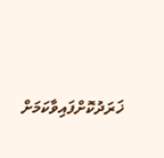ޚަރަދުކޮށްފައިވާކަމަށް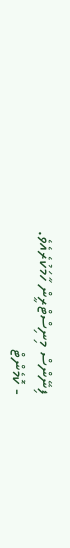ފިނޭންސް މިނިސްޓްރީން ހާމަކުރެއެވެ.
- ކޮމެންޓް